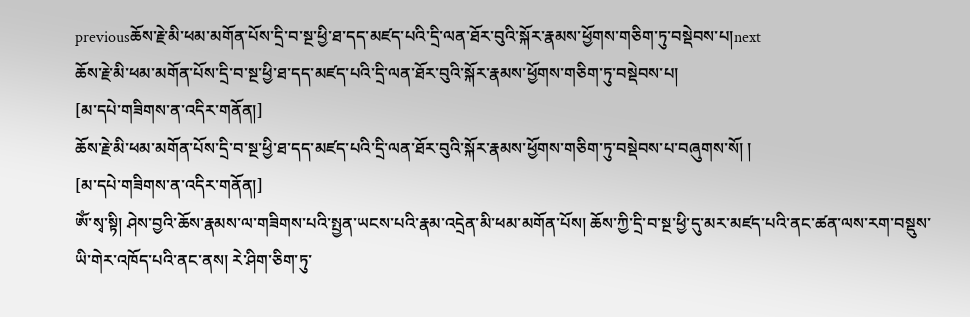previousཆོས་རྗེ་མི་ཕམ་མགོན་པོས་དྲི་བ་སྔ་ཕྱི་ཐ་དད་མཛད་པའི་དྲི་ལན་ཐོར་བུའི་སྐོར་རྣམས་ཕྱོགས་གཅིག་ཏུ་བསྡེབས་པ།next
ཆོས་རྗེ་མི་ཕམ་མགོན་པོས་དྲི་བ་སྔ་ཕྱི་ཐ་དད་མཛད་པའི་དྲི་ལན་ཐོར་བུའི་སྐོར་རྣམས་ཕྱོགས་གཅིག་ཏུ་བསྡེབས་པ།
[མ་དཔེ་གཟིགས་ན་འདིར་གནོན།]
ཆོས་རྗེ་མི་ཕམ་མགོན་པོས་དྲི་བ་སྔ་ཕྱི་ཐ་དད་མཛད་པའི་དྲི་ལན་ཐོར་བུའི་སྐོར་རྣམས་ཕྱོགས་གཅིག་ཏུ་བསྡེབས་པ་བཞུགས་སོ། །
[མ་དཔེ་གཟིགས་ན་འདིར་གནོན།]
ཨོཾ་སྭ་སྟི། ཤེས་བྱའི་ཆོས་རྣམས་ལ་གཟིགས་པའི་སྤྱན་ཡངས་པའི་རྣམ་འདྲེན་མི་ཕམ་མགོན་པོས། ཆོས་ཀྱི་དྲི་བ་སྔ་ཕྱི་དུ་མར་མཛད་པའི་ནང་ཚན་ལས་རག་བསྡུས་ཡི་གེར་འཁོད་པའི་ནང་ནས། རེ་ཤིག་ཅིག་ཏུ་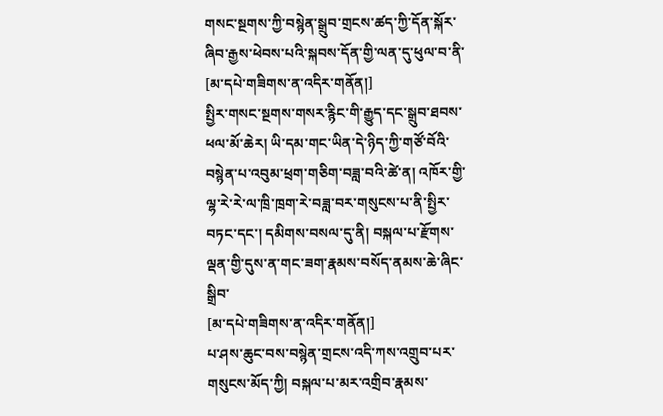གསང་སྔགས་ཀྱི་བསྙེན་སྒྲུབ་གྲངས་ཚད་ཀྱི་དོན་སྐོར་ཞིབ་རྒྱས་ཕེབས་པའི་སྐབས་དོན་གྱི་ལན་དུ་ཕུལ་བ་ནི་
[མ་དཔེ་གཟིགས་ན་འདིར་གནོན།]
སྤྱིར་གསང་སྔགས་གསར་རྙིང་གི་རྒྱུད་དང་སྒྲུབ་ཐབས་ཕལ་མོ་ཆེར། ཡི་དམ་གང་ཡིན་དེ་ཉིད་ཀྱི་གཙོ་བོའི་བསྙེན་པ་འབུམ་ཕྲག་གཅིག་བཟླ་བའི་ཚེ་ན། འཁོར་གྱི་ལྷ་རེ་རེ་ལ་ཁྲི་ཁྲག་རེ་བཟླ་བར་གསུངས་པ་ནི་སྤྱིར་བཏང་དང་། དམིགས་བསལ་དུ་ནི། བསྐལ་པ་རྫོགས་ལྡན་གྱི་དུས་ན་གང་ཟག་རྣམས་བསོད་ནམས་ཆེ་ཞིང་སྒྲིབ་
[མ་དཔེ་གཟིགས་ན་འདིར་གནོན།]
པ་ཤས་ཆུང་བས་བསྙེན་གྲངས་འདི་ཀས་འགྲུབ་པར་གསུངས་མོད་ཀྱི། བསྐལ་པ་མར་འགྲིབ་རྣམས་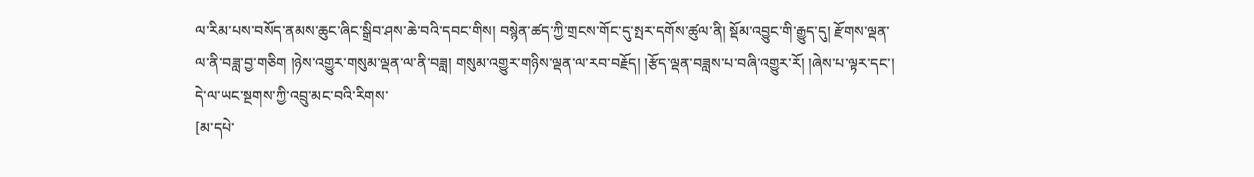ལ་རིམ་པས་བསོད་ནམས་ཆུང་ཞིང་སྒྲིབ་ཤས་ཆེ་བའི་དབང་གིས། བསྙེན་ཚད་ཀྱི་གྲངས་གོང་དུ་སྤར་དགོས་ཚུལ་ནི། སྡོམ་འབྱུང་གི་རྒྱུད་དུ། རྫོགས་ལྡན་ལ་ནི་བཟླ་བྱ་གཅིག །ཉེས་འགྱུར་གསུམ་ལྡན་ལ་ནི་བཟླ། གསུམ་འགྱུར་གཉིས་ལྡན་ལ་རབ་བརྗོད། །རྩོད་ལྡན་བཟླས་པ་བཞི་འགྱུར་རོ། །ཞེས་པ་ལྟར་དང་། དེ་ལ་ཡང་སྔགས་ཀྱི་འབྲུ་མང་བའི་རིགས་
[མ་དཔེ་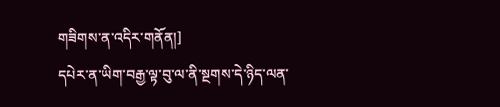གཟིགས་ན་འདིར་གནོན།]
དཔེར་ན་ཡིག་བརྒྱ་ལྟ་བུ་ལ་ནི་སྔགས་དེ་ཉིད་ལན་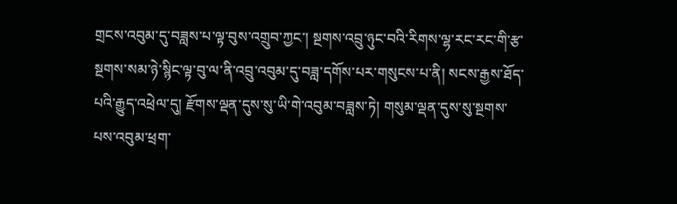གྲངས་འབུམ་དུ་བཟླས་པ་ལྟ་བུས་འགྲུབ་ཀྱང་། སྔགས་འབྲུ་ཉུང་བའི་རིགས་ལྷ་རང་རང་གི་རྩ་སྔགས་སམ་ཉེ་སྙིང་ལྟ་བུ་ལ་ནི་འབྲུ་འབུམ་དུ་བཟླ་དགོས་པར་གསུངས་པ་ནི། སངས་རྒྱས་ཐོད་པའི་རྒྱུད་འཕྲེལ་དུ། རྫོགས་ལྡན་དུས་སུ་ཡི་གེ་འབུམ་བཟླས་ཏེ། གསུམ་ལྡན་དུས་སུ་སྔགས་པས་འབུམ་ཕྲག་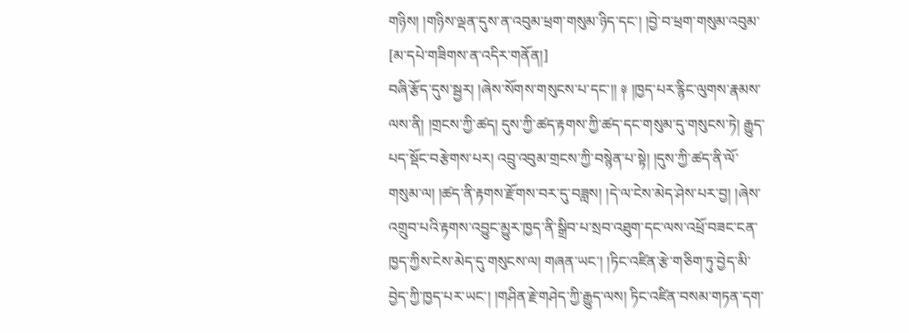གཉིས། །གཉིས་ལྡན་དུས་ན་འབུམ་ཕྲག་གསུམ་ཉིད་དང་། །བྱེ་བ་ཕྲག་གསུམ་འབུམ་
[མ་དཔེ་གཟིགས་ན་འདིར་གནོན།]
བཞི་རྩོད་དུས་སྦྱར། །ཞེས་སོགས་གསུངས་པ་དང་།། ༈ །ཁྱད་པར་རྙིང་ལུགས་རྣམས་ལས་ནི། །གྲངས་ཀྱི་ཚད། དུས་ཀྱི་ཚད་རྟགས་ཀྱི་ཚད་དང་གསུམ་དུ་གསུངས་ཏེ། རྒྱུད་པད་སྡོང་བརྩེགས་པར། འབྲུ་འབུམ་གྲངས་ཀྱི་བསྙེན་པ་སྟེ། །དུས་ཀྱི་ཚད་ནི་ལོ་གསུམ་ལ། །ཚད་ནི་རྟགས་རྫོགས་བར་དུ་བཟླས། །དེ་ལ་ངེས་མེད་ཤེས་པར་བྱ། །ཞེས་འགྲུབ་པའི་རྟགས་འབྱུང་མྱུར་ཁྱད་ནི་སྒྲིབ་པ་སྲབ་འཐུག་དང་ལས་འཕྲོ་བཟང་ངན་ཁྱད་ཀྱིས་ངེས་མེད་དུ་གསུངས་ལ། གཞན་ཡང་། །ཏིང་འཛིན་རྩེ་གཅིག་ཏུ་བྱེད་མི་བྱེད་ཀྱི་ཁྱད་པར་ཡང་། །གཤིན་རྗེ་གཤེད་ཀྱི་རྒྱུད་ལས། ཏིང་འཛིན་བསམ་གཏན་དག་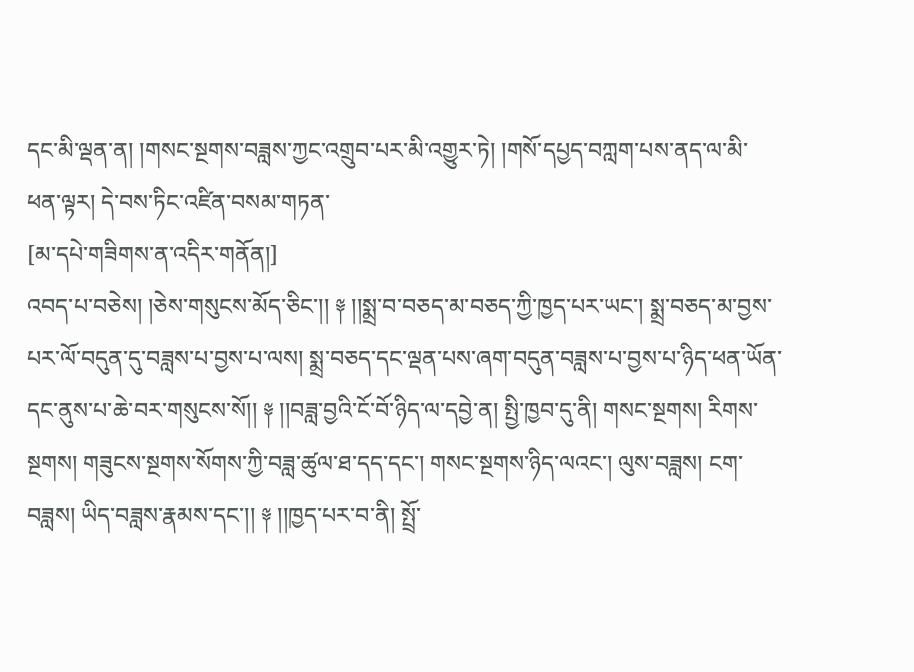དང་མི་ལྡན་ན། །གསང་སྔགས་བཟླས་ཀྱང་འགྲུབ་པར་མི་འགྱུར་ཏེ། །གསོ་དཔྱད་བཀླག་པས་ནད་ལ་མི་ཕན་ལྟར། དེ་བས་ཏིང་འཛིན་བསམ་གཏན་
[མ་དཔེ་གཟིགས་ན་འདིར་གནོན།]
འབད་པ་བཅེས། །ཅེས་གསུངས་མོད་ཅིང་།། ༈ །།སྨྲ་བ་བཅད་མ་བཅད་ཀྱི་ཁྱད་པར་ཡང་། སྨྲ་བཅད་མ་བྱས་པར་ལོ་བདུན་དུ་བཟླས་པ་བྱས་པ་ལས། སྨྲ་བཅད་དང་ལྡན་པས་ཞག་བདུན་བཟླས་པ་བྱས་པ་ཉིད་ཕན་ཡོན་དང་ནུས་པ་ཆེ་བར་གསུངས་སོ།། ༈ །།བཟླ་བྱའི་ངོ་བོ་ཉིད་ལ་དབྱེ་ན། སྤྱི་ཁྱབ་དུ་ནི། གསང་སྔགས། རིགས་སྔགས། གཟུངས་སྔགས་སོགས་ཀྱི་བཟླ་ཚུལ་ཐ་དད་དང་། གསང་སྔགས་ཉིད་ལའང་། ལུས་བཟླས། ངག་བཟླས། ཡིད་བཟླས་རྣམས་དང་།། ༈ །།ཁྱད་པར་བ་ནི། སྤྲོ་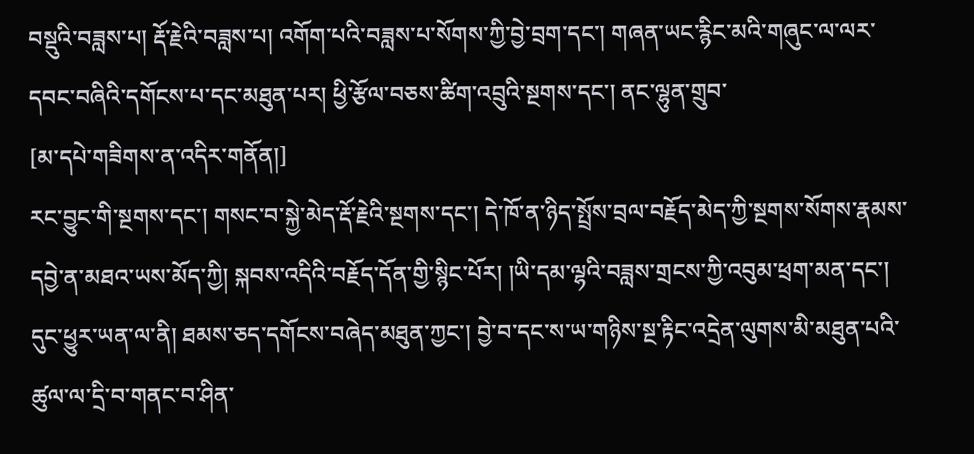བསྡུའི་བཟླས་པ། རྡོ་རྗེའི་བཟླས་པ། འགོག་པའི་བཟླས་པ་སོགས་ཀྱི་བྱེ་བྲག་དང་། གཞན་ཡང་རྙིང་མའི་གཞུང་ལ་ལར་དབང་བཞིའི་དགོངས་པ་དང་མཐུན་པར། ཕྱི་རྩོལ་བཅས་ཚིག་འབྲུའི་སྔགས་དང་། ནང་ལྷུན་གྲུབ་
[མ་དཔེ་གཟིགས་ན་འདིར་གནོན།]
རང་བྱུང་གི་སྔགས་དང་། གསང་བ་སྐྱེ་མེད་རྡོ་རྗེའི་སྔགས་དང་། དེ་ཁོ་ན་ཉིད་སྤྲོས་བྲལ་བརྗོད་མེད་ཀྱི་སྔགས་སོགས་རྣམས་དབྱེ་ན་མཐའ་ཡས་མོད་ཀྱི། སྐབས་འདིའི་བརྗོད་དོན་གྱི་སྙིང་པོར། །ཡི་དམ་ལྷའི་བཟླས་གྲངས་ཀྱི་འབུམ་ཕྲག་མན་དང་། དུང་ཕྱུར་ཡན་ལ་ནི། ཐམས་ཅད་དགོངས་བཞེད་མཐུན་ཀྱང་། བྱེ་བ་དང་ས་ཡ་གཉིས་སྔ་རྟིང་འདྲེན་ལུགས་མི་མཐུན་པའི་ཚུལ་ལ་དྲི་བ་གནང་བ་ཤིན་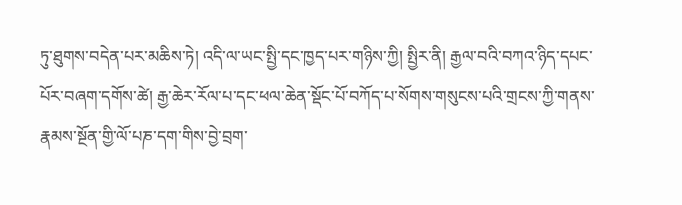ཏུ་ཐུགས་བདེན་པར་མཆིས་ཏེ། འདི་ལ་ཡང་སྤྱི་དང་ཁྱད་པར་གཉིས་ཀྱི། སྤྱིར་ནི། རྒྱལ་བའི་བཀའ་ཉིད་དཔང་པོར་བཞག་དགོས་ཚེ། རྒྱ་ཆེར་རོལ་པ་དང་ཕལ་ཆེན་སྡོང་པོ་བཀོད་པ་སོགས་གསུངས་པའི་གྲངས་ཀྱི་གནས་རྣམས་སྔོན་གྱི་ལོ་པཎ་དག་གིས་བྱེ་བྲག་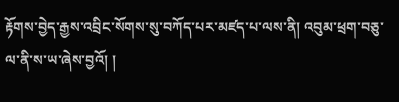རྟོགས་བྱེད་རྒྱས་འབྲིང་སོགས་སུ་བཀོད་པར་མཛད་པ་ལས་ནི། འབུམ་ཕྲག་བཅུ་ལ་ནི་ས་ཡ་ཞེས་བྱའོ། །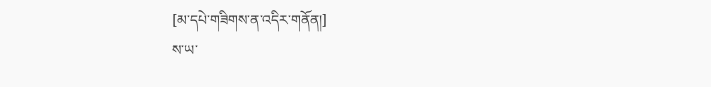[མ་དཔེ་གཟིགས་ན་འདིར་གནོན།]
ས་ཡ་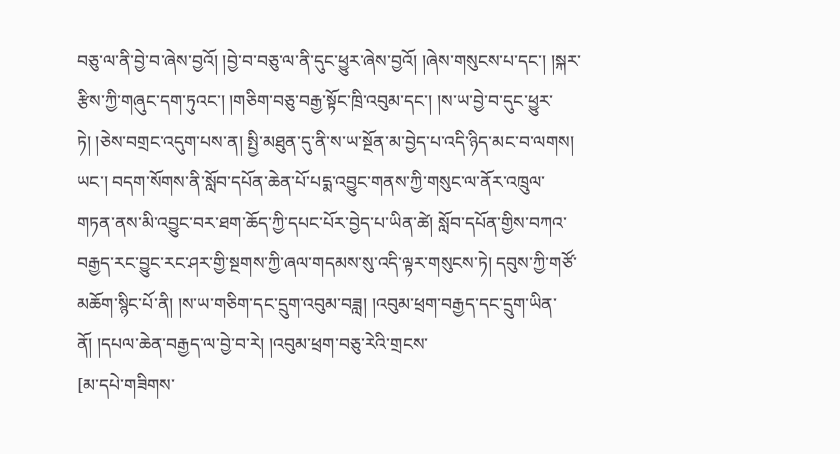བཅུ་ལ་ནི་བྱེ་བ་ཞེས་བྱའོ། །བྱེ་བ་བཅུ་ལ་ནི་དུང་ཕྱུར་ཞེས་བྱའོ། །ཞེས་གསུངས་པ་དང་། །སྐར་རྩིས་ཀྱི་གཞུང་དག་ཏུའང་། །གཅིག་བཅུ་བརྒྱ་སྟོང་ཁྲི་འབུམ་དང་། །ས་ཡ་བྱེ་བ་དུང་ཕྱུར་ཏེ། །ཅེས་བགྲང་འདུག་པས་ན། སྤྱི་མཐུན་དུ་ནི་ས་ཡ་སྔོན་མ་བྱེད་པ་འདི་ཉིད་མང་བ་ལགས། ཡང་། བདག་སོགས་ནི་སློབ་དཔོན་ཆེན་པོ་པདྨ་འབྱུང་གནས་ཀྱི་གསུང་ལ་ནོར་འཁྲུལ་གཏན་ནས་མི་འབྱུང་བར་ཐག་ཆོད་ཀྱི་དཔང་པོར་བྱེད་པ་ཡིན་ཚེ། སློབ་དཔོན་གྱིས་བཀའ་བརྒྱད་རང་བྱུང་རང་ཤར་གྱི་སྔགས་ཀྱི་ཞལ་གདམས་སུ་འདི་ལྟར་གསུངས་ཏེ། དབུས་ཀྱི་གཙོ་མཆོག་སྙིང་པོ་ནི། །ས་ཡ་གཅིག་དང་དྲུག་འབུམ་བཟླ། །འབུམ་ཕྲག་བརྒྱད་དང་དྲུག་ཡིན་ནོ། །དཔལ་ཆེན་བརྒྱད་ལ་བྱེ་བ་རེ། །འབུམ་ཕྲག་བཅུ་རེའི་གྲངས་
[མ་དཔེ་གཟིགས་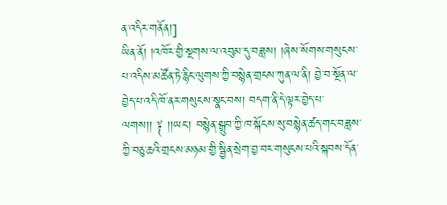ན་འདིར་གནོན།]
ཡིན་ནོ། །འཁོར་གྱི་སྔགས་ལ་འབུམ་དུ་བཟླས། །ཞེས་སོགས་གསུངས་པ་འདིས་མཚོན་ཏེ་རྙིང་ལུགས་ཀྱི་བསྙེན་གྲངས་ཀུན་ལ་ནི། བྱེ་བ་སྔོན་ལ་བྱེད་པ་འདི་ཁོ་ནར་གསུངས་སྣང་བས། བདག་ནི་དེ་ལྟར་བྱེད་པ་ལགས།། ༈ །།ཡང་། བསྙེན་སྒྲུབ་ཀྱི་ཁ་སྐོངས་སུ་བསྙེན་ཚད་གང་བཟླས་ཀྱི་བཅུ་ཆའི་གྲངས་མཉམ་གྱི་སྦྱིན་སྲེག་བྱ་བར་གསུངས་པའི་སྐབས་དོན་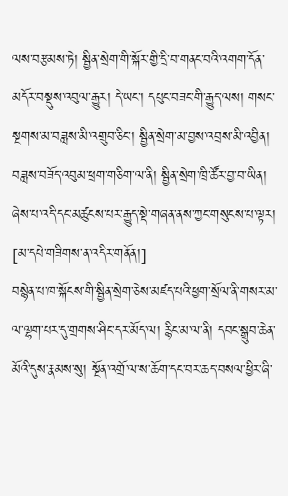ལས་བརྩམས་ཏེ། སྦྱིན་སྲེག་གི་སྐོར་གྱི་དྲི་བ་གནང་བའི་འགག་དོན་མདོར་བསྡུས་འབུལ་རྒྱུར། དེ་ཡང་། དཔུང་བཟང་གི་རྒྱུད་ལས། གསང་སྔགས་མ་བཟླས་མི་འགྲུབ་ཅིང་། སྦྱིན་སྲེག་མ་བྱས་འབྲས་མི་འབྱིན། བཟླས་བཟོད་འབུམ་ཕྲག་གཅིག་ལ་ནི། སྦྱིན་སྲེག་ཁྲི་ཚོར་བྱ་བ་ཡིན། ཞེས་པ་འདི་དང་མཚུངས་པར་རྒྱུད་སྡེ་གཞན་ནས་ཀྱང་གསུངས་པ་ལྟར།
[མ་དཔེ་གཟིགས་ན་འདིར་གནོན།]
བསྙེན་པ་ཁ་སྐོངས་གི་སྦྱིན་སྲེག་ཅེས་མཛད་པའི་ཕྱག་སྲོལ་ནི་གསར་མ་ལ་ལྷག་པར་དུ་གྲགས་ཤིང་དར་མོད་ལ། རྙིང་མ་ལ་ནི། དབང་སྒྲུབ་ཆེན་མོའི་དུས་རྣམས་སུ། སྔོན་འགྲོ་ལ་ས་ཆོག་དང་བར་ཆད་བསལ་ཕྱིར་ཞི་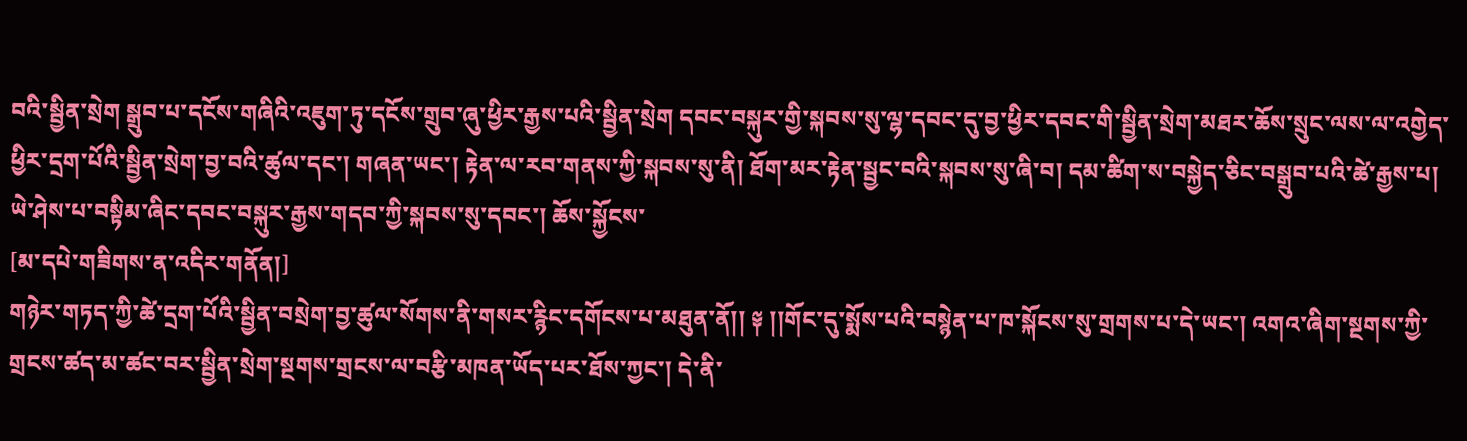བའི་སྦྱིན་སྲེག སྒྲུབ་པ་དངོས་གཞིའི་འཇུག་ཏུ་དངོས་གྲུབ་ཞུ་ཕྱིར་རྒྱས་པའི་སྦྱིན་སྲེག དབང་བསྐུར་གྱི་སྐབས་སུ་ལྷ་དབང་དུ་བྱ་ཕྱིར་དབང་གི་སྦྱིན་སྲེག་མཐར་ཆོས་སྲུང་ལས་ལ་འགྱེད་ཕྱིར་དྲག་པོའི་སྦྱིན་སྲེག་བྱ་བའི་ཚུལ་དང་། གཞན་ཡང་། རྟེན་ལ་རབ་གནས་ཀྱི་སྐབས་སུ་ནི། ཐོག་མར་རྟེན་སྦྱང་བའི་སྐབས་སུ་ཞི་བ། དམ་ཚིག་ས་བསྐྱེད་ཅིང་བསྒྲུབ་པའི་ཚེ་རྒྱས་པ། ཡེ་ཤེས་པ་བསྟིམ་ཞིང་དབང་བསྐུར་རྒྱས་གདབ་ཀྱི་སྐབས་སུ་དབང་། ཆོས་སྐྱོངས་
[མ་དཔེ་གཟིགས་ན་འདིར་གནོན།]
གཉེར་གཏད་ཀྱི་ཚེ་དྲག་པོའི་སྦྱིན་བསྲེག་བྱ་ཚུལ་སོགས་ནི་གསར་རྙིང་དགོངས་པ་མཐུན་ནོ།། ༈ །།གོང་དུ་སྨོས་པའི་བསྙེན་པ་ཁ་སྐོངས་སུ་གྲགས་པ་དེ་ཡང་། འགའ་ཞིག་སྔགས་ཀྱི་གྲངས་ཚད་མ་ཚང་བར་སྦྱིན་སྲེག་སྔགས་གྲངས་ལ་བརྩི་མཁན་ཡོད་པར་ཐོས་ཀྱང་། དེ་ནི་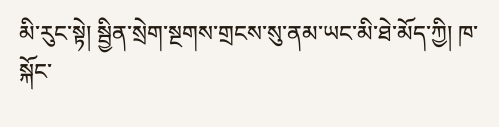མི་རུང་སྟེ། སྦྱིན་སྲེག་སྔགས་གྲངས་སུ་ནམ་ཡང་མི་ཐེ་མོད་ཀྱི། ཁ་སྐོང་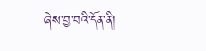ཞེས་བྱ་བའི་དོན་ནི།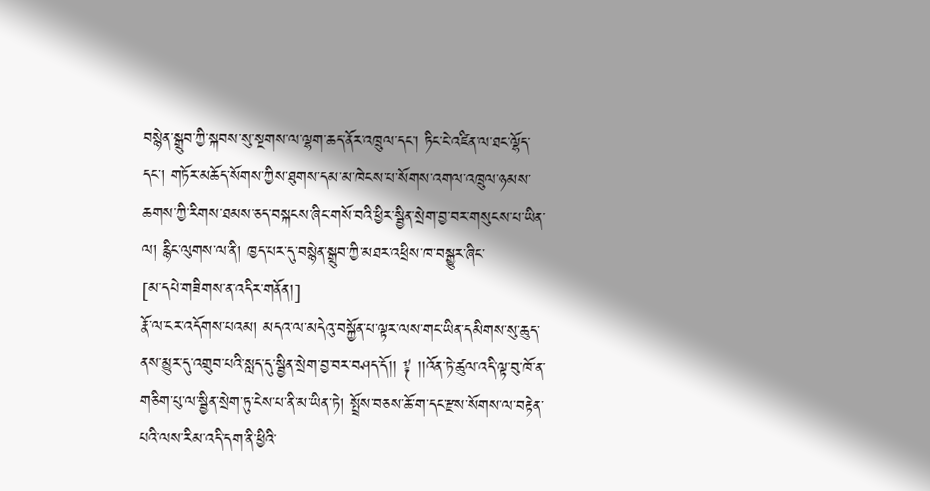བསྙེན་སྒྲུབ་ཀྱི་སྐབས་སུ་སྔགས་ལ་ལྷག་ཆད་ནོར་འཁྲུལ་དང་། ཏིང་ངེ་འཛིན་ལ་ཐང་ལྷོད་དང་། གཏོར་མཆོད་སོགས་ཀྱིས་ཐུགས་དམ་མ་ཁེངས་པ་སོགས་འགལ་འཁྲུལ་ཉམས་ཆགས་ཀྱི་རིགས་ཐམས་ཅད་བསྐངས་ཞིང་གསོ་བའི་ཕྱིར་སྦྱིན་སྲེག་བྱ་བར་གསུངས་པ་ཡིན་ལ། རྙིང་ལུགས་ལ་ནི། ཁྱད་པར་དུ་བསྙེན་སྒྲུབ་ཀྱི་མཐར་འཕྲིས་ཁ་བསྒྱུར་ཞིང་
[མ་དཔེ་གཟིགས་ན་འདིར་གནོན།]
རྣོ་ལ་ངར་འདོགས་པའམ། མདའ་ལ་མདེའུ་བསྐྱོན་པ་ལྟར་ལས་གང་ཡིན་དམིགས་སུ་ཆུད་ནས་མྱུར་དུ་འགྲུབ་པའི་སླད་དུ་སྦྱིན་སྲེག་བྱ་བར་བཤད་དོ།། ༈ །།འོན་ཏེ་ཚུལ་འདི་ལྟ་བུ་ཁོ་ན་གཅིག་པུ་ལ་སྦྱིན་སྲེག་ཏུ་ངེས་པ་ནི་མ་ཡིན་ཏེ། སྤྲོས་བཅས་ཆོ་ག་དང་རྫས་སོགས་ལ་བརྟེན་པའི་ལས་རིམ་འདི་དག་ནི་ཕྱིའི་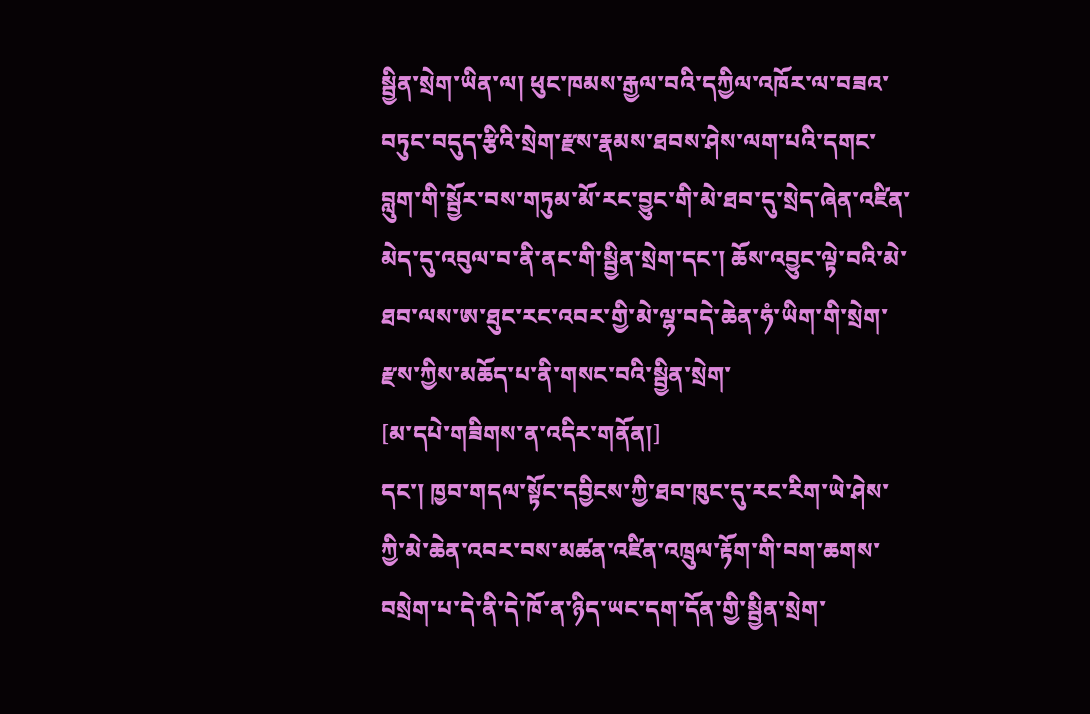སྦྱིན་སྲེག་ཡིན་ལ། ཕུང་ཁམས་རྒྱལ་བའི་དཀྱིལ་འཁོར་ལ་བཟའ་བཏུང་བདུད་རྩིའི་སྲེག་རྫས་རྣམས་ཐབས་ཤེས་ལག་པའི་དགང་བླུག་གི་སྦྱོར་བས་གཏུམ་མོ་རང་བྱུང་གི་མེ་ཐབ་དུ་སྲེད་ཞེན་འཛིན་མེད་དུ་འབུལ་བ་ནི་ནང་གི་སྦྱིན་སྲེག་དང་། ཆོས་འབྱུང་ལྟེ་བའི་མེ་ཐབ་ལས་ཨ་ཐུང་རང་འབར་གྱི་མེ་ལྷ་བདེ་ཆེན་ཧཾ་ཡིག་གི་སྲེག་རྫས་ཀྱིས་མཆོད་པ་ནི་གསང་བའི་སྦྱིན་སྲེག་
[མ་དཔེ་གཟིགས་ན་འདིར་གནོན།]
དང་། ཁྱབ་གདལ་སྟོང་དབྱིངས་ཀྱི་ཐབ་ཁུང་དུ་རང་རིག་ཡེ་ཤེས་ཀྱི་མེ་ཆེན་འབར་བས་མཚན་འཛིན་འཁྲུལ་རྟོག་གི་བག་ཆགས་བསྲེག་པ་དེ་ནི་དེ་ཁོ་ན་ཉིད་ཡང་དག་དོན་གྱི་སྦྱིན་སྲེག་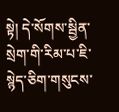སྟེ། དེ་སོགས་སྦྱིན་སྲེག་གི་རིམ་པ་ཇི་སྙེད་ཅིག་གསུངས་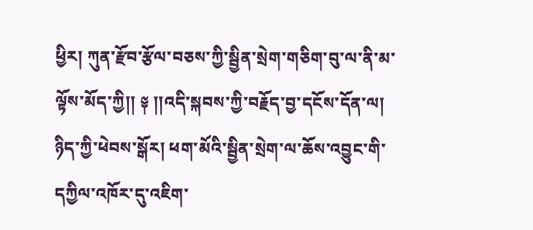ཕྱིར། ཀུན་རྫོབ་རྩོལ་བཅས་ཀྱི་སྦྱིན་སྲེག་གཅིག་བུ་ལ་ནི་མ་ལྟོས་མོད་ཀྱི།། ༈ །།འདི་སྐབས་ཀྱི་བརྗོད་བྱ་དངོས་དོན་ལ། ཉིད་ཀྱི་ཕེབས་སྒོར། ཕག་མོའི་སྦྱིན་སྲེག་ལ་ཆོས་འབྱུང་གི་དཀྱིལ་འཁོར་དུ་འཇིག་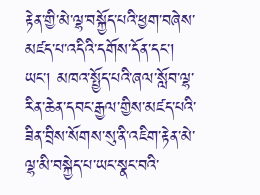རྟེན་གྱི་མེ་ལྷ་བསྐྱོད་པའི་ཕྱག་བཞེས་མཛད་པ་འདིའི་དགོས་དོན་དང་། ཡང་། མཁའ་སྤྱོད་པའི་ཞལ་སློབ་ལྷ་རིན་ཆེན་དབང་རྒྱལ་གྱིས་མཛད་པའི་ཟིན་བྲིས་སོགས་སུ་ནི་འཇིག་རྟེན་མེ་ལྷ་མི་བསྐྱེད་པ་ཡང་སྣང་བའི་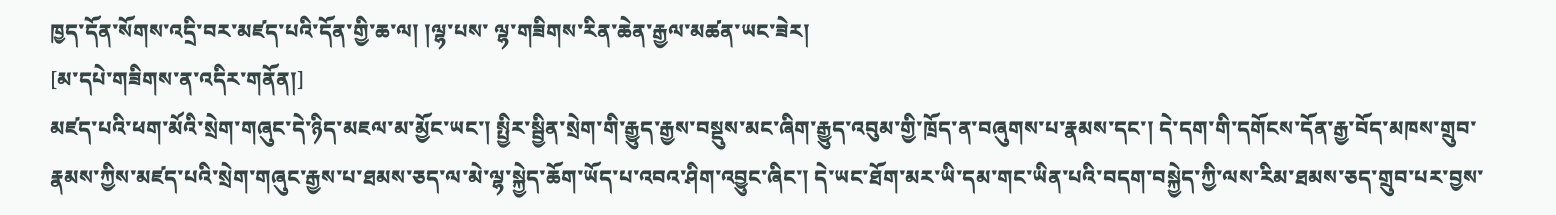ཁྱད་དོན་སོགས་འདྲི་བར་མཛད་པའི་དོན་གྱི་ཆ་ལ། །ལྷ་པས་ ལྷ་གཟིགས་རིན་ཆེན་རྒྱལ་མཚན་ཡང་ཟེར།
[མ་དཔེ་གཟིགས་ན་འདིར་གནོན།]
མཛད་པའི་ཕག་མོའི་སྲེག་གཞུང་དེ་ཉིད་མཇལ་མ་མྱོང་ཡང་། སྤྱིར་སྦྱིན་སྲེག་གི་རྒྱུད་རྒྱས་བསྡུས་མང་ཞིག་རྒྱུད་འབུམ་གྱི་ཁྲོད་ན་བཞུགས་པ་རྣམས་དང་། དེ་དག་གི་དགོངས་དོན་རྒྱ་བོད་མཁས་གྲུབ་རྣམས་ཀྱིས་མཛད་པའི་སྲེག་གཞུང་རྒྱས་པ་ཐམས་ཅད་ལ་མེ་ལྷ་སྐྱེད་ཆོག་ཡོད་པ་འབའ་ཤིག་འབྱུང་ཞིང་། དེ་ཡང་ཐོག་མར་ཡི་དམ་གང་ཡིན་པའི་བདག་བསྐྱེད་ཀྱི་ལས་རིམ་ཐམས་ཅད་གྲུབ་པར་བྱས་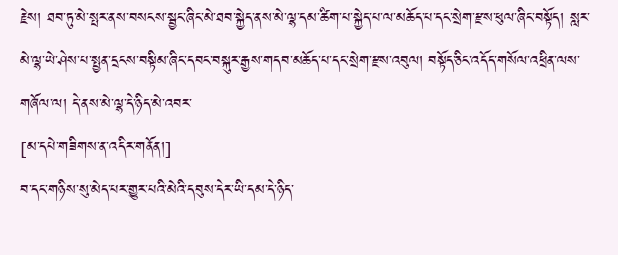རྗེས། ཐབ་ཏུ་མེ་སྤར་ནས་བསངས་སྦྱང་ཞིང་མེ་ཐབ་སྐྱེད་ནས་མེ་ལྷ་དམ་ཚིག་པ་སྐྱེད་པ་ལ་མཆོད་པ་དང་སྲེག་རྫས་ཕུལ་ཞིང་བསྟོད། སླར་མེ་ལྷ་ཡེ་ཤེས་པ་སྤྱན་དྲངས་བསྟིམ་ཞིང་དབང་བསྐུར་རྒྱས་གདབ་མཆོད་པ་དང་སྲེག་རྫས་འབུལ། བསྟོད་ཅིང་འདོད་གསོལ་འཕྲིན་ལས་གཞོལ་ལ། དེ་ནས་མེ་ལྷ་དེ་ཉིད་མེ་འབར་
[མ་དཔེ་གཟིགས་ན་འདིར་གནོན།]
བ་དང་གཉིས་སུ་མེད་པར་གྱུར་པའི་མེའི་དབུས་དེར་ཡི་དམ་དེ་ཉིད་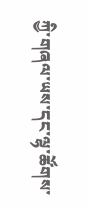ཀྱི་གཞལ་ཡས་དང་ལྷ་ཚོགས་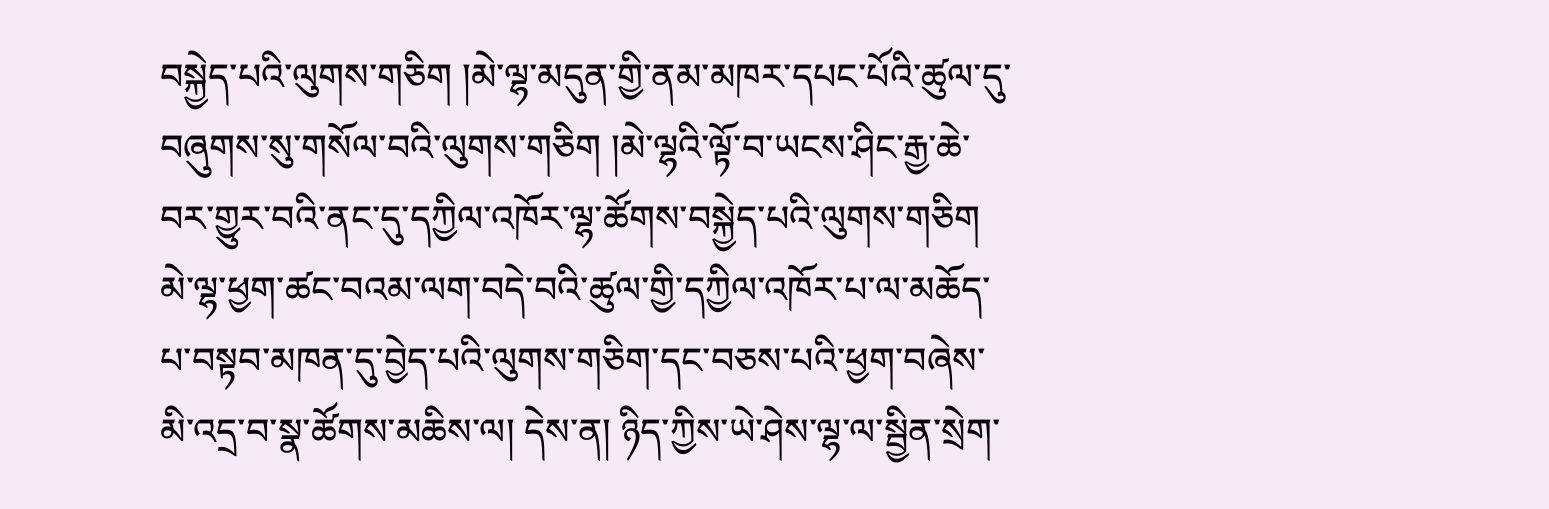བསྐྱེད་པའི་ལུགས་གཅིག །མེ་ལྷ་མདུན་གྱི་ནམ་མཁར་དཔང་པོའི་ཚུལ་དུ་བཞུགས་སུ་གསོལ་བའི་ལུགས་གཅིག །མེ་ལྷའི་ལྟོ་བ་ཡངས་ཤིང་རྒྱ་ཆེ་བར་གྱུར་བའི་ནང་དུ་དཀྱིལ་འཁོར་ལྷ་ཚོགས་བསྐྱེད་པའི་ལུགས་གཅིག མེ་ལྷ་ཕྱག་ཚང་བའམ་ལག་བདེ་བའི་ཚུལ་གྱི་དཀྱིལ་འཁོར་པ་ལ་མཆོད་པ་བསྟབ་མཁན་དུ་བྱེད་པའི་ལུགས་གཅིག་དང་བཅས་པའི་ཕྱག་བཞེས་མི་འདྲ་བ་སྣ་ཚོགས་མཆིས་ལ། དེས་ན། ཉིད་ཀྱིས་ཡེ་ཤེས་ལྷ་ལ་སྦྱིན་སྲེག་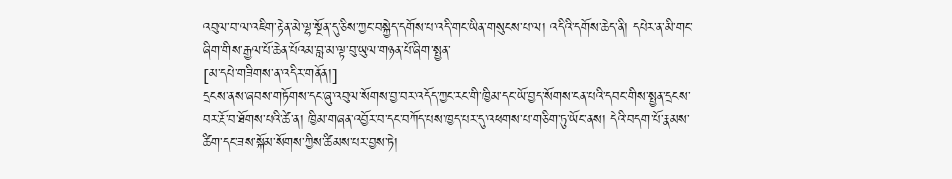འབུལ་བ་ལ་འཇིག་རྟེན་མེ་ལྷ་སྔོན་དུ་ཅིས་ཀྱང་བསྐྱེད་དགོས་པ་འདི་གང་ཡིན་གསུངས་པ་ལ། འདིའི་དགོས་ཆེད་ནི། དཔེར་ན་མི་གང་ཞིག་གིས་རྒྱལ་པོ་ཆེན་པོའམ་བླ་མ་ལྟ་བུ་ཡུལ་གཉན་པོ་ཞིག་སྤྱན་
[མ་དཔེ་གཟིགས་ན་འདིར་གནོན།]
དྲངས་ནས་ཞབས་གཏོགས་དང་ཞུ་འབུལ་སོགས་བྱ་བར་འདོད་ཀྱང་རང་གི་ཁྱིམ་དང་ཡོ་བྱད་སོགས་ངན་པའི་དབང་གིས་སྤྱན་དྲངས་བར་རྔོ་བ་ཐོགས་པའི་ཚེ་ན། ཁྱིམ་གཞན་འབྱོར་བ་དང་བཀོད་པས་ཁྱད་པར་དུ་འཕགས་པ་གཅིག་ཏུ་ཡོང་ནས། དེའི་བདག་པོ་རྣམས་ཚིག་དང་ཟས་སྐོམ་སོགས་ཀྱིས་ཚིམས་པར་བྱས་ཏེ།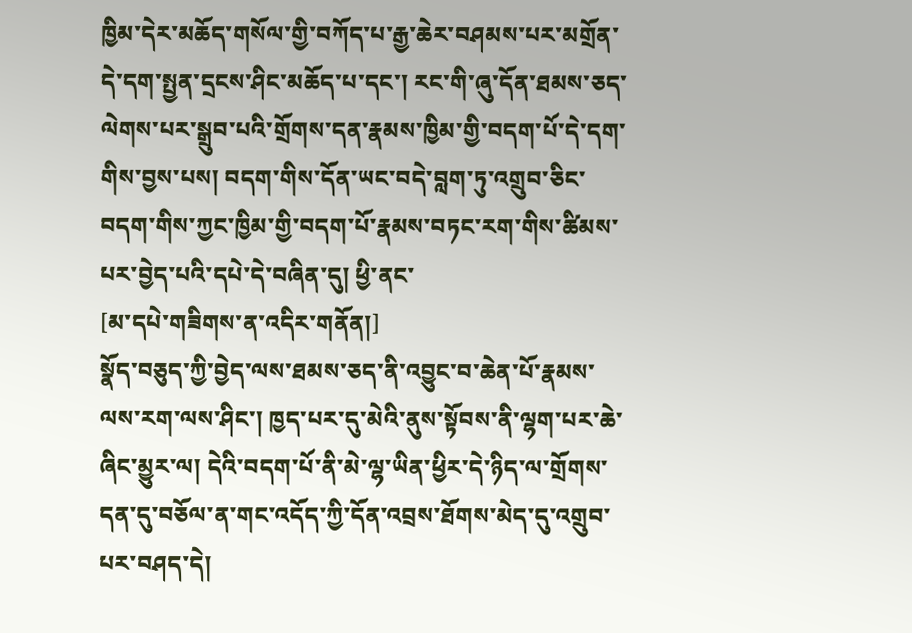ཁྱིམ་དེར་མཆོད་གསོལ་གྱི་བཀོད་པ་རྒྱ་ཆེར་བཤམས་པར་མགྲོན་དེ་དག་སྤྱན་དྲངས་ཤིང་མཆོད་པ་དང་། རང་གི་ཞུ་དོན་ཐམས་ཅད་ལེགས་པར་སྒྲུབ་པའི་གྲོགས་དན་རྣམས་ཁྱིམ་གྱི་བདག་པོ་དེ་དག་གིས་བྱས་པས། བདག་གིས་དོན་ཡང་བདེ་བླག་ཏུ་འགྲུབ་ཅིང་བདག་གིས་ཀྱང་ཁྱིམ་གྱི་བདག་པོ་རྣམས་བཏང་རག་གིས་ཚིམས་པར་བྱེད་པའི་དཔེ་དེ་བཞིན་དུ། ཕྱི་ནང་
[མ་དཔེ་གཟིགས་ན་འདིར་གནོན།]
སྣོད་བཅུད་ཀྱི་བྱེད་ལས་ཐམས་ཅད་ནི་འབྱུང་བ་ཆེན་པོ་རྣམས་ལས་རག་ལས་ཤིང་། ཁྱད་པར་དུ་མེའི་ནུས་སྟོབས་ནི་ལྷག་པར་ཆེ་ཞིང་མྱུར་ལ། དེའི་བདག་པོ་ནི་མེ་ལྷ་ཡིན་ཕྱིར་དེ་ཉིད་ལ་གྲོགས་དན་དུ་བཅོལ་ན་གང་འདོད་ཀྱི་དོན་འབྲས་ཐོགས་མེད་དུ་འགྲུབ་པར་བཤད་དེ།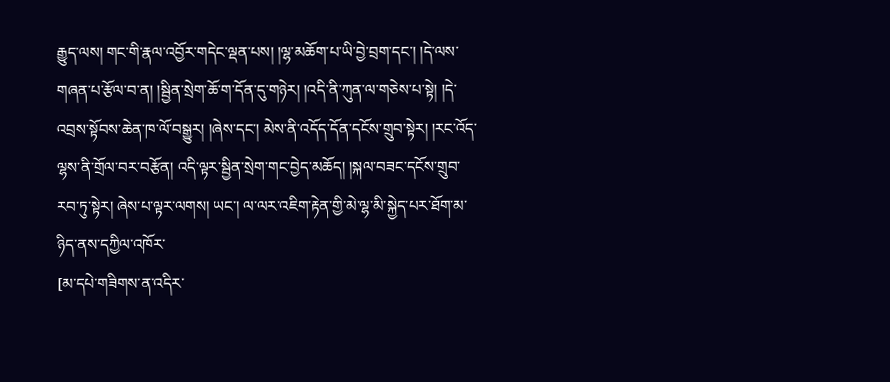རྒྱུད་ལས། གང་གི་རྣལ་འབྱོར་གདེང་ལྡན་པས། །ལྷ་མཆོག་པ་ཡི་བྱེ་བྲག་དང་། །དེ་ལས་གཞན་པ་རྩོལ་བ་ན། །སྦྱིན་སྲེག་ཆོ་ག་དོན་དུ་གཉེར། །འདི་ནི་ཀུན་ལ་གཅེས་པ་སྟེ། །དེ་འབྲས་སྟོབས་ཆེན་ཁ་ལོ་བསྒྱུར། །ཞེས་དང་། མེས་ནི་འདོད་དོན་དངོས་གྲུབ་སྟེར། །རང་འོད་ལྷས་ནི་གྲོལ་བར་བརྩོན། འདི་ལྟར་སྦྱིན་སྲེག་གང་བྱེད་མཆོད། །སྐལ་བཟང་དངོས་གྲུབ་རབ་ཏུ་སྟེར། ཞེས་པ་ལྟར་ལགས། ཡང་། ལ་ལར་འཇིག་རྟེན་གྱི་མེ་ལྷ་མི་སྐྱེད་པར་ཐོག་མ་ཉིད་ནས་དཀྱིལ་འཁོར་
[མ་དཔེ་གཟིགས་ན་འདིར་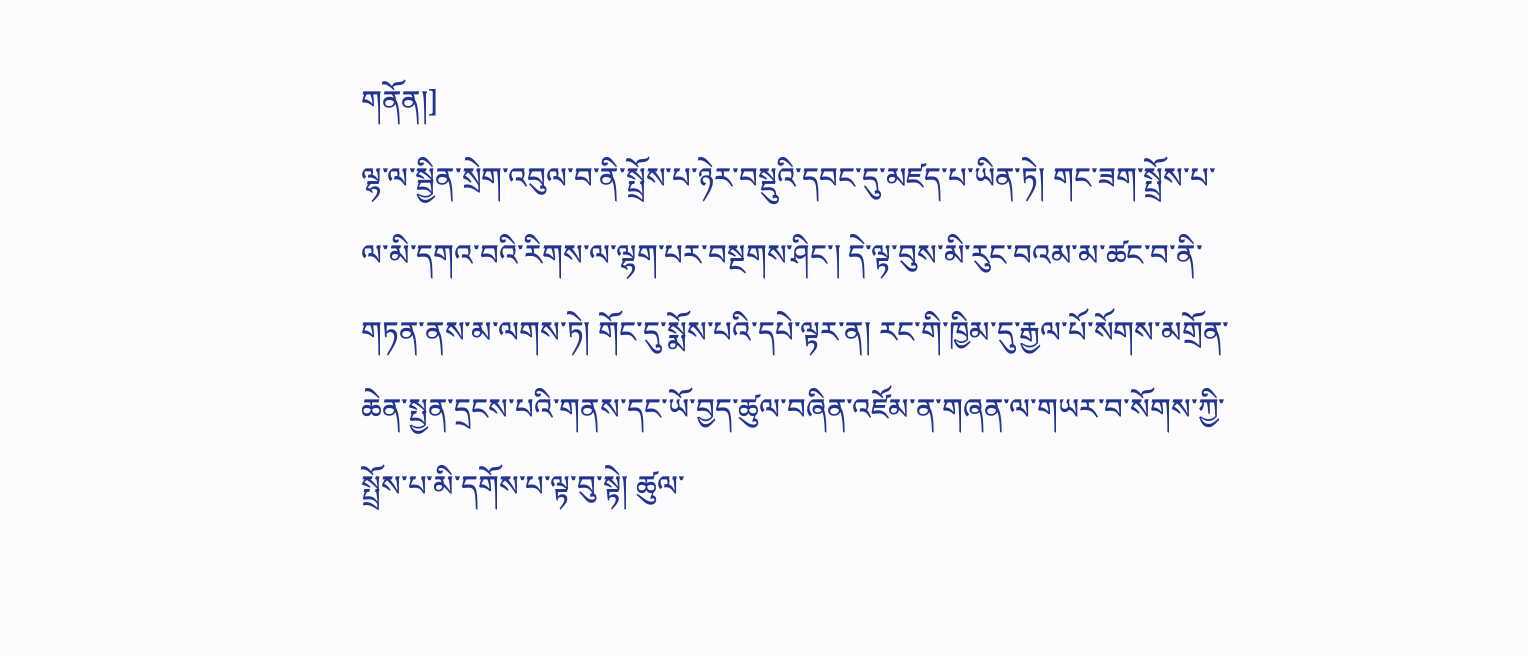གནོན།]
ལྷ་ལ་སྦྱིན་སྲེག་འབུལ་བ་ནི་སྤྲོས་པ་ཉེར་བསྡུའི་དབང་དུ་མཛད་པ་ཡིན་ཏེ། གང་ཟག་སྤྲོས་པ་ལ་མི་དགའ་བའི་རིགས་ལ་ལྷག་པར་བསྔགས་ཤིང་། དེ་ལྟ་བུས་མི་རུང་བའམ་མ་ཚང་བ་ནི་གཏན་ནས་མ་ལགས་ཏེ། གོང་དུ་སྨོས་པའི་དཔེ་ལྟར་ན། རང་གི་ཁྱིམ་དུ་རྒྱལ་པོ་སོགས་མགྲོན་ཆེན་སྤྱན་དྲངས་པའི་གནས་དང་ཡོ་བྱད་ཚུལ་བཞིན་འཛོམ་ན་གཞན་ལ་གཡར་བ་སོགས་ཀྱི་སྤྲོས་པ་མི་དགོས་པ་ལྟ་བུ་སྟེ། ཚུལ་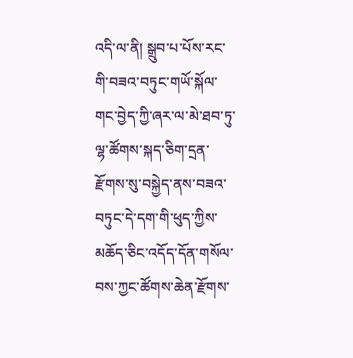འདི་ལ་ནི། སྒྲུབ་པ་པོས་རང་གི་བཟའ་བཏུང་གཡོ་སྐོལ་གང་བྱེད་ཀྱི་ཞར་ལ་མེ་ཐབ་ཏུ་ལྷ་ཚོགས་སྐད་ཅིག་དྲན་རྫོགས་སུ་བསྐྱེད་ནས་བཟའ་བཏུང་དེ་དག་གི་ཕུད་ཀྱིས་མཆོད་ཅིང་འདོད་དོན་གསོལ་བས་ཀྱང་ཚོགས་ཆེན་རྫོགས་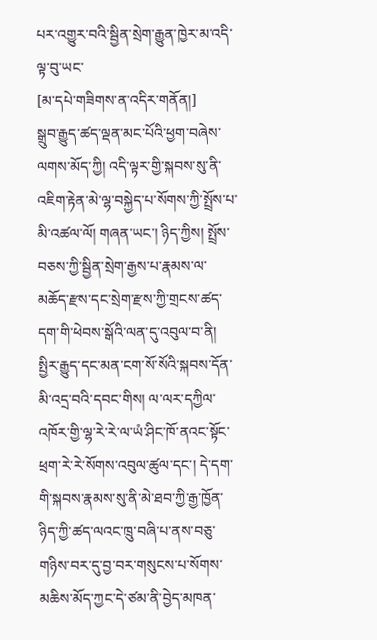པར་འགྱུར་བའི་སྦྱིན་སྲེག་རྒྱུན་ཁྱེར་མ་འདི་ལྟ་བུ་ཡང་
[མ་དཔེ་གཟིགས་ན་འདིར་གནོན།]
སྒྲུབ་རྒྱུད་ཚད་ལྡན་མང་པོའི་ཕྱག་བཞེས་ལགས་མོད་ཀྱི། འདི་ལྟར་གྱི་སྐབས་སུ་ནི་འཇིག་རྟེན་མེ་ལྷ་བསྐྱེད་པ་སོགས་ཀྱི་སྤྲོས་པ་མི་འཚལ་ལོ། གཞན་ཡང་། ཉིད་ཀྱིས། སྤྲོས་བཅས་ཀྱི་སྦྱིན་སྲེག་རྒྱས་པ་རྣམས་ལ་མཆོད་རྫས་དང་སྲེག་རྫས་ཀྱི་གྲངས་ཚད་དག་གི་ཕེབས་སྒོའི་ལན་དུ་འབུལ་བ་ནི། སྤྱིར་རྒྱུད་དང་མན་ངག་སོ་སོའི་སྐབས་དོན་མི་འདྲ་བའི་དབང་གིས། ལ་ལར་དཀྱིལ་འཁོར་གྱི་ལྷ་རེ་རེ་ལ་ཡཾ་ཤིང་ཁོ་ནའང་སྟོང་ཕྲག་རེ་རེ་སོགས་འབུལ་ཚུལ་དང་། དེ་དག་གི་སྐབས་རྣམས་སུ་ནི་མེ་ཐབ་ཀྱི་རྒྱ་ཁྱོན་ཉིད་ཀྱི་ཚད་ལའང་ཁྲུ་བཞི་པ་ནས་བཅུ་གཉིས་བར་དུ་བྱ་བར་གསུངས་པ་སོགས་མཆིས་མོད་ཀྱང་དེ་ཙམ་ནི་བྱེད་མཁན་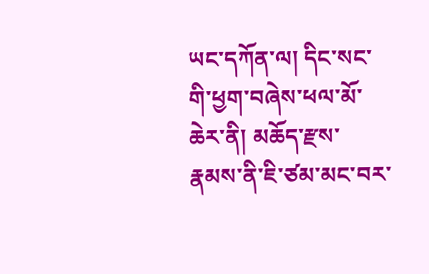ཡང་དཀོན་ལ། དིང་སང་གི་ཕྱག་བཞེས་ཕལ་མོ་ཆེར་ནི། མཆོད་རྫས་རྣམས་ནི་ཇི་ཙམ་མང་བར་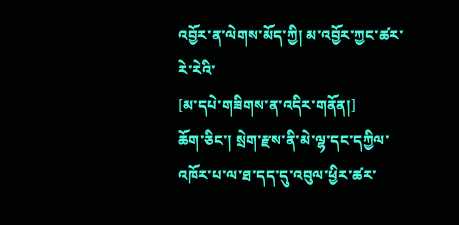འབྱོར་ན་ལེགས་མོད་ཀྱི། མ་འབྱོར་ཀྱང་ཚར་རེ་རེའི་
[མ་དཔེ་གཟིགས་ན་འདིར་གནོན།]
ཆོག་ཅིང་། སྲེག་རྫས་ནི་མེ་ལྷ་དང་དཀྱིལ་འཁོར་པ་ལ་ཐ་དད་དུ་འབུལ་ཕྱིར་ཚར་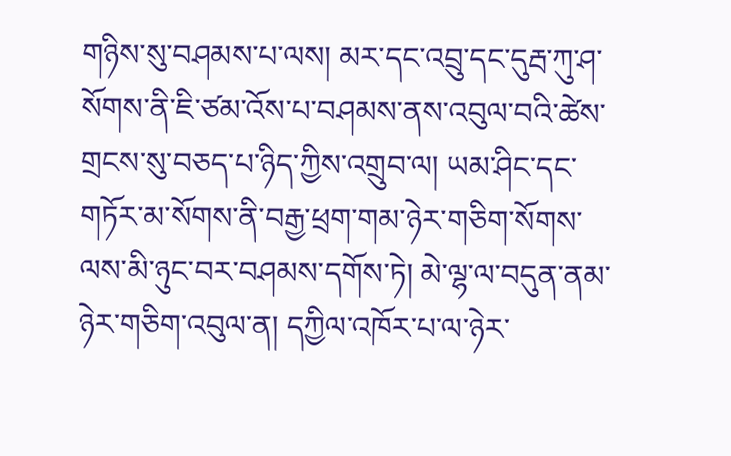གཉིས་སུ་བཤམས་པ་ལས། མར་དང་འབྲུ་དང་དུརྦ་ཀུ་ཤ་སོགས་ནི་ཇི་ཙམ་འོས་པ་བཤམས་ནས་འབུལ་བའི་ཚེས་གྲངས་སུ་བཅད་པ་ཉིད་ཀྱིས་འགྲུབ་ལ། ཡམ་ཤིང་དང་གཏོར་མ་སོགས་ནི་བརྒྱ་ཕྲག་གམ་ཉེར་གཅིག་སོགས་ལས་མི་ཉུང་བར་བཤམས་དགོས་ཏེ། མེ་ལྷ་ལ་བདུན་ནམ་ཉེར་གཅིག་འབུལ་ན། དཀྱིལ་འཁོར་པ་ལ་ཉེར་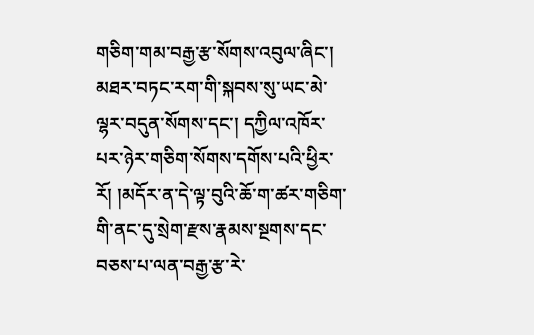གཅིག་གམ་བརྒྱ་རྩ་སོགས་འབུལ་ཞིང་། མཐར་བཏང་རག་གི་སྐབས་སུ་ཡང་མེ་ལྷར་བདུན་སོགས་དང་། དཀྱིལ་འཁོར་པར་ཉེར་གཅིག་སོགས་དགོས་པའི་ཕྱིར་རོ། །མདོར་ན་དེ་ལྟ་བུའི་ཆོ་ག་ཚར་གཅིག་གི་ནང་དུ་སྲེག་རྫས་རྣམས་སྔགས་དང་བཅས་པ་ལན་བརྒྱ་རྩ་རེ་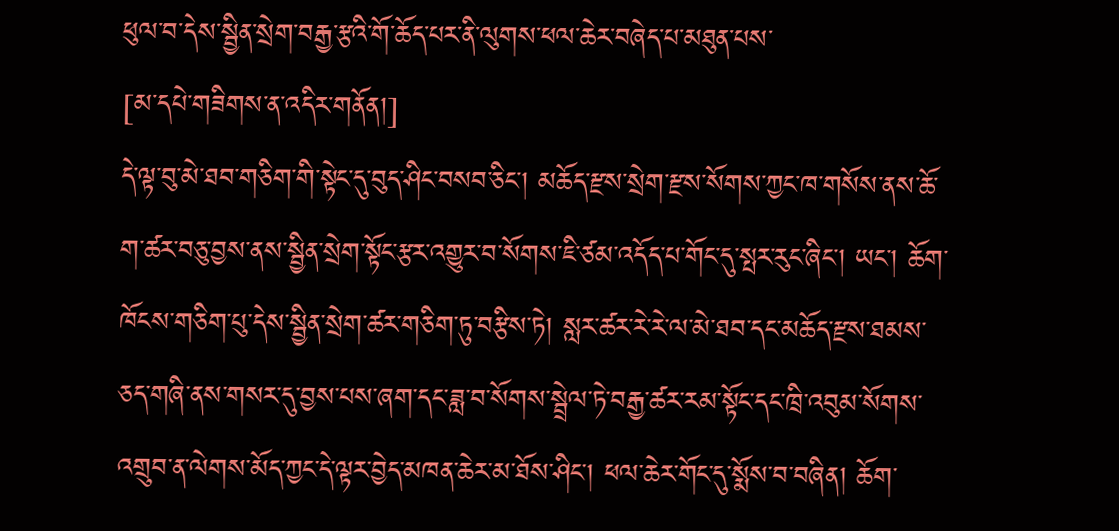ཕུལ་བ་དེས་སྦྱིན་སྲེག་བརྒྱ་རྩའི་གོ་ཆོད་པར་ནི་ལུགས་ཕལ་ཆེར་བཞེད་པ་མཐུན་པས་
[མ་དཔེ་གཟིགས་ན་འདིར་གནོན།]
དེ་ལྟ་བུ་མེ་ཐབ་གཅིག་གི་སྟེང་དུ་བུད་ཤིང་བསབ་ཅིང་། མཆོད་རྫས་སྲེག་རྫས་སོགས་ཀྱང་ཁ་གསོས་ནས་ཆོ་ག་ཚར་བཅུ་བྱས་ནས་སྦྱིན་སྲེག་སྟོང་རྩར་འགྱུར་བ་སོགས་ཇི་ཙམ་འདོད་པ་གོང་དུ་སྤར་རུང་ཞིང་། ཡང་། ཆོག་ཁོངས་གཅིག་པུ་དེས་སྦྱིན་སྲེག་ཚར་གཅིག་ཏུ་བརྩིས་ཏེ། སླར་ཚར་རེ་རེ་ལ་མེ་ཐབ་དང་མཆོད་རྫས་ཐམས་ཅད་གཞི་ནས་གསར་དུ་བྱས་པས་ཞག་དང་ཟླ་བ་སོགས་སྦྲེལ་ཏེ་བརྒྱ་ཚར་རམ་སྟོང་དང་ཁྲི་འབུམ་སོགས་འགྲུབ་ན་ལེགས་མོད་ཀྱང་དེ་ལྟར་བྱེད་མཁན་ཆེར་མ་ཐོས་ཤིང་། ཕལ་ཆེར་གོང་དུ་སྨོས་བ་བཞིན། ཆོག་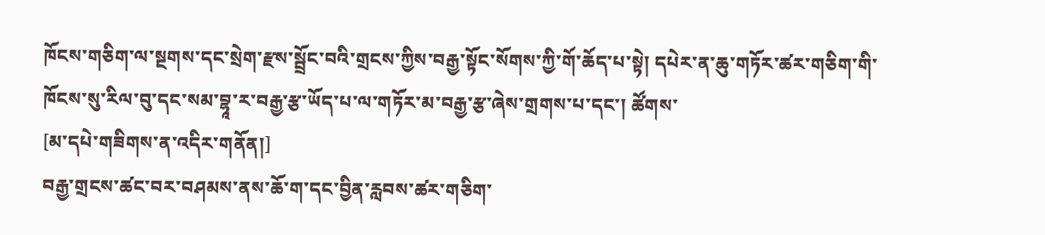ཁོངས་གཅིག་ལ་སྔགས་དང་སྲེག་རྫས་སྦྲོང་བའི་གྲངས་ཀྱིས་བརྒྱ་སྟོང་སོགས་ཀྱི་གོ་ཆོད་པ་སྟེ། དཔེར་ན་ཆུ་གཏོར་ཚར་གཅིག་གི་ཁོངས་སུ་རིལ་བུ་དང་སམ་བྷཱ་ར་བརྒྱ་རྩ་ཡོད་པ་ལ་གཏོར་མ་བརྒྱ་རྩ་ཞེས་གྲགས་པ་དང་། ཚོགས་
[མ་དཔེ་གཟིགས་ན་འདིར་གནོན།]
བརྒྱ་གྲངས་ཚང་བར་བཤམས་ནས་ཆོ་ག་དང་བྱིན་རླབས་ཚར་གཅིག་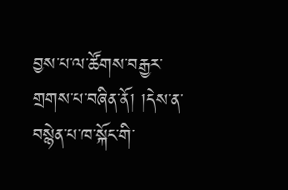བྱས་པ་ལ་ཚོགས་བརྒྱར་གྲགས་པ་བཞིན་ནོ། །དེས་ན་བསྙེན་པ་ཁ་སྐོང་གི་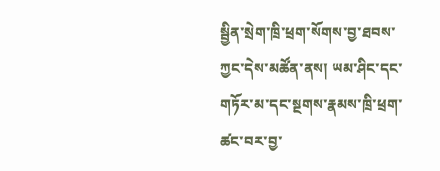སྦྱིན་སྲེག་ཁྲི་ཕྲག་སོགས་བྱ་ཐབས་ཀྱང་དེས་མཚོན་ནས། ཡམ་ཤིང་དང་གཏོར་མ་དང་སྔགས་རྣམས་ཁྲི་ཕྲག་ཚང་བར་བྱ་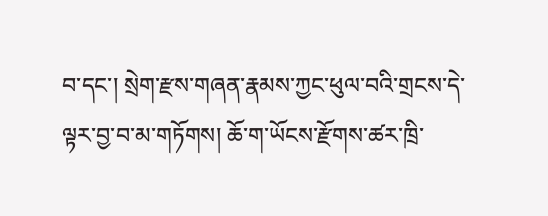བ་དང་། སྲེག་རྫས་གཞན་རྣམས་ཀྱང་ཕུལ་བའི་གྲངས་དེ་ལྟར་བྱ་བ་མ་གཏོགས། ཆོ་ག་ཡོངས་རྫོགས་ཚར་ཁྲི་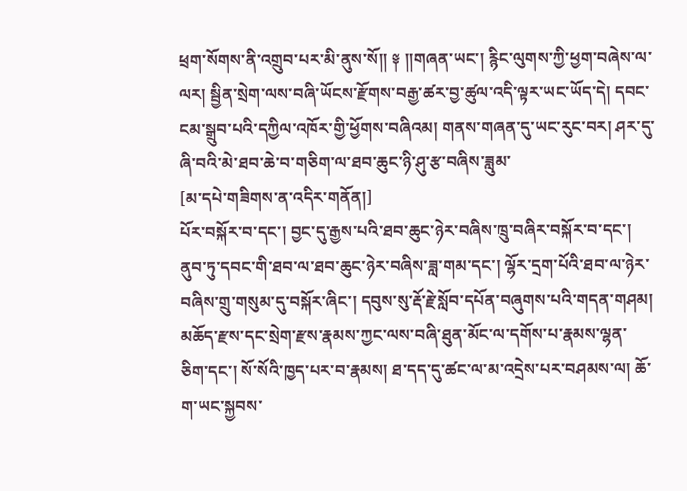ཕྲག་སོགས་ནི་འགྲུབ་པར་མི་ནུས་སོ།། ༈ །།གཞན་ཡང་། རྙིང་ལུགས་ཀྱི་ཕྱག་བཞེས་ལ་ལར། སྦྱིན་སྲེག་ལས་བཞི་ཡོངས་རྫོགས་བརྒྱ་ཚར་བྱ་ཚུལ་འདི་ལྟར་ཡང་ཡོད་དེ། དབང་ངམ་སྒྲུབ་པའི་དཀྱིལ་འཁོར་གྱི་ཕྱོགས་བཞིའམ། གནས་གཞན་དུ་ཡང་རུང་བར། ཤར་དུ་ཞི་བའི་མེ་ཐབ་ཆེ་བ་གཅིག་ལ་ཐབ་ཆུང་ཉི་ཤུ་རྩ་བཞིས་ཟླུམ་
[མ་དཔེ་གཟིགས་ན་འདིར་གནོན།]
པོར་བསྐོར་བ་དང་། བྱང་དུ་རྒྱས་པའི་ཐབ་ཆུང་ཉེར་བཞིས་ཁྲུ་བཞིར་བསྐོར་བ་དང་། ནུབ་ཏུ་དབང་གི་ཐབ་ལ་ཐབ་ཆུང་ཉེར་བཞིས་ཟླ་གམ་དང་། ལྷོར་དྲག་པོའི་ཐབ་ལ་ཉེར་བཞིས་གྲུ་གསུམ་དུ་བསྐོར་ཞིང་། དབུས་སུ་རྡོ་རྗེ་སློབ་དཔོན་བཞུགས་པའི་གདན་གཤམ། མཆོད་རྫས་དང་སྲེག་རྫས་རྣམས་ཀྱང་ལས་བཞི་ཐུན་མོང་ལ་དགོས་པ་རྣམས་ལྷན་ཅིག་དང་། སོ་སོའི་ཁྱད་པར་བ་རྣམས། ཐ་དད་དུ་ཚང་ལ་མ་འདྲེས་པར་བཤམས་ལ། ཆོ་ག་ཡང་སྐྱབས་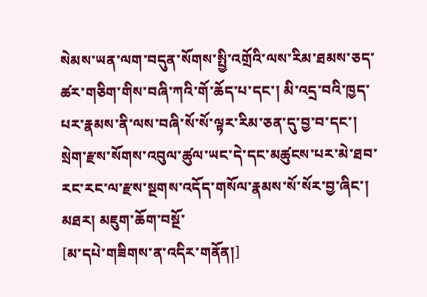སེམས་ཡན་ལག་བདུན་སོགས་སྤྱི་འགྲོའི་ལས་རིམ་ཐམས་ཅད་ཚར་གཅིག་གིས་བཞི་ཀའི་གོ་ཆོད་པ་དང་། མི་འདྲ་བའི་ཁྱད་པར་རྣམས་ནི་ལས་བཞི་སོ་སོ་ལྟར་རིམ་ཅན་དུ་བྱ་བ་དང་། སྲེག་རྫས་སོགས་འབུལ་ཚུལ་ཡང་དེ་དང་མཚུངས་པར་མེ་ཐབ་རང་རང་ལ་རྫས་སྔགས་འདོད་གསོལ་རྣམས་སོ་སོར་བྱ་ཞིང་། མཐར། མཇུག་ཆོག་བསྔོ་
[མ་དཔེ་གཟིགས་ན་འདིར་གནོན།]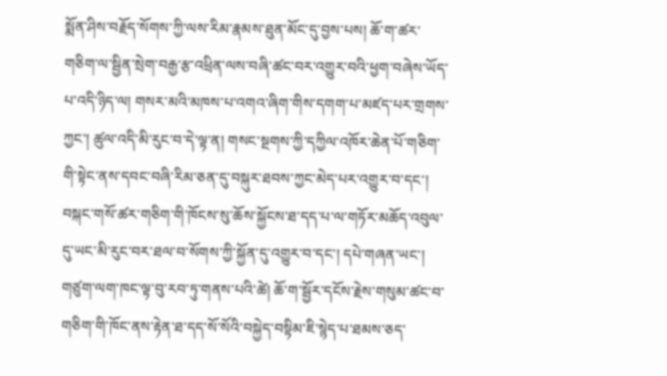སྨོན་ཤིས་བརྗོད་སོགས་ཀྱི་ལས་རིམ་རྣམས་ཐུན་མོང་དུ་བྱས་པས། ཆོ་ག་ཚར་གཅིག་ལ་སྦྱིན་སྲེག་བརྒྱ་རྩ་འཕྲིན་ལས་བཞི་ཚང་བར་འགྱུར་བའི་ཕྱག་བཞེས་ཡོད་པ་འདི་ཉིད་ལ། གསར་མའི་མཁས་པ་འགའ་ཞིག་གིས་དགག་པ་མཛད་པར་གྲགས་ཀྱང་། ཚུལ་འདི་མི་རུང་བ་དེ་ལྟ་ན། གསང་སྔགས་ཀྱི་དཀྱིལ་འཁོར་ཆེན་པོ་གཅིག་གི་སྟེང་ནས་དབང་བཞི་རིམ་ཅན་དུ་བསྐུར་ཐབས་ཀྱང་མེད་པར་འགྱུར་བ་དང་། བསྐང་གསོ་ཚར་གཅིག་གི་ཁོངས་སུ་ཆོས་སྐྱོངས་ཐ་དད་པ་ལ་གཏོར་མཆོད་འབུལ་དུ་ཡང་མི་རུང་བར་ཐལ་བ་སོགས་ཀྱི་སྐྱོན་དུ་འགྱུར་བ་དང་། དཔེ་གཞན་ཡང་། གཙུག་ལག་ཁང་ལྟ་བུ་རབ་ཏུ་གནས་པའི་ཚེ། ཆོ་ག་སྦྱོར་དངོས་རྗེས་གསུམ་ཚང་བ་གཅིག་གི་ཁོང་ནས་རྟེན་ཐ་དད་སོ་སོའི་བསྐྱེད་བསྟིམ་ཇི་སྙེད་པ་ཐམས་ཅད་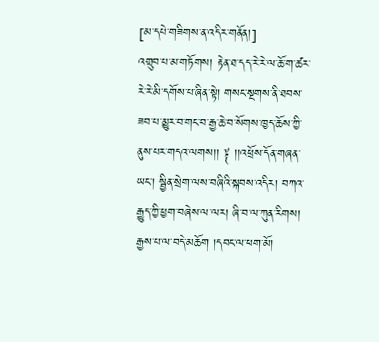[མ་དཔེ་གཟིགས་ན་འདིར་གནོན།]
འགྲུབ་པ་མ་གཏོགས། རྟེན་ཐ་དད་རེ་རེ་ལ་ཆོ་ག་ཚར་རེ་རེ་མི་དགོས་པ་ཞིན་སྟེ། གསང་སྔགས་ནི་ཐབས་ཟབ་པ་མྱུར་བ་གང་བ་རྒྱ་ཆེ་བ་སོགས་ཁྱད་ཆོས་ཀྱི་ནུས་པར་གདའ་ལགས།། ༈ །།འཕྲོས་དོན་གཞན་ཡང་། སྦྱིན་སྲེག་ལས་བཞིའི་སྐབས་འདིར། བཀའ་རྒྱུད་ཀྱི་ཕྱག་བཞེས་ལ་ལར། ཞི་བ་ལ་ཀུན་རིགས། རྒྱས་པ་ལ་བདེ་མཆོག །དབང་ལ་ཕག་མོ།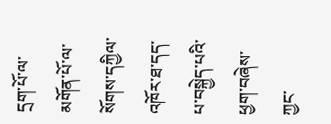དྲག་པོ་ལ་མགོན་པོ་ལ་སོགས་དཀྱིལ་འཁོར་ཐ་དད་པ་བསྐྱེད་པའི་ཕྱག་བཞེས་ཀྱང་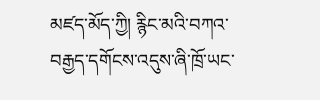མཛད་མོད་ཀྱི། རྙིང་མའི་བཀའ་བརྒྱད་དགོངས་འདུས་ཞི་ཁྲོ་ཡང་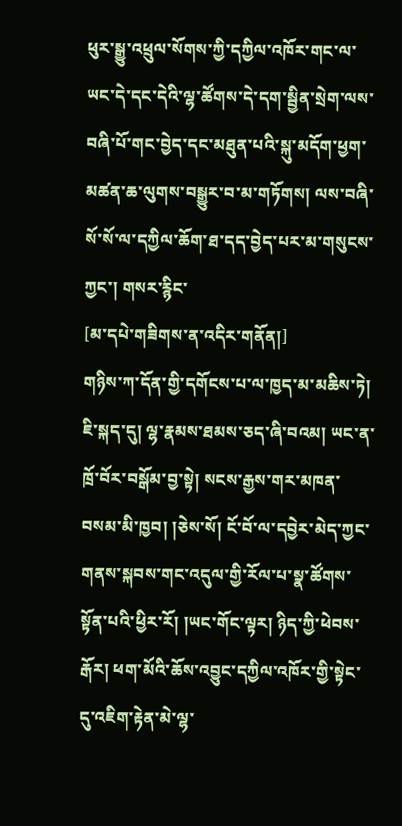ཕུར་སྒྱུ་འཕྲུལ་སོགས་ཀྱི་དཀྱིལ་འཁོར་གང་ལ་ཡང་དེ་དང་དེའི་ལྷ་ཚོགས་དེ་དག་སྦྱིན་སྲེག་ལས་བཞི་པོ་གང་བྱེད་དང་མཐུན་པའི་སྐུ་མདོག་ཕྱག་མཚན་ཆ་ལུགས་བསྒྱུར་བ་མ་གཏོགས། ལས་བཞི་སོ་སོ་ལ་དཀྱིལ་ཆོག་ཐ་དད་བྱེད་པར་མ་གསུངས་ཀྱང་། གསར་རྙིང་
[མ་དཔེ་གཟིགས་ན་འདིར་གནོན།]
གཉིས་ཀ་དོན་གྱི་དགོངས་པ་ལ་ཁྱད་མ་མཆིས་ཏེ། ཇི་སྐད་དུ། ལྷ་རྣམས་ཐམས་ཅད་ཞི་བའམ། ཡང་ན་ཁྲོ་བོར་བསྒོམ་བྱ་སྟེ། སངས་རྒྱས་གར་མཁན་བསམ་མི་ཁྱབ། །ཅེས་སོ། ངོ་བོ་ལ་དབྱེར་མེད་ཀྱང་གནས་སྐབས་གང་འདུལ་གྱི་རོལ་པ་སྣ་ཚོགས་སྟོན་པའི་ཕྱིར་རོ། །ཡང་གོང་ལྟར། ཉིད་ཀྱི་ཕེབས་རྒོར། ཕག་མོའི་ཆོས་འབྱུང་དཀྱིལ་འཁོར་གྱི་སྟེང་དུ་འཇིག་རྟེན་མེ་ལྷ་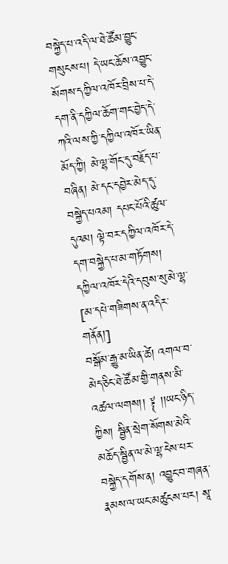བསྐྱེད་པ་འདི་ལ་ཐེ་ཚོམ་བྱུང་གསུངས་པ། དེ་ཡང་ཆོས་འབྱུང་སོགས་དཀྱིལ་འཁོར་བྲིས་པ་དེ་དག་ནི་དཀྱིལ་ཆོག་གང་བྱེད་དེ་ཀའི་ལས་ཀྱི་དཀྱིལ་འཁོར་ཡིན་མོད་ཀྱི། མེ་ལྷ་གོང་དུ་བརྗོད་པ་བཞིན། མེ་དང་དབྱེར་མེད་དུ་བསྐྱེད་པའམ། དཔང་པོའི་ཚུལ་དུའམ། ལྟེ་བར་དཀྱིལ་འཁོར་དེ་དག་བསྐྱེད་པ་མ་གཏོགས། དཀྱིལ་འཁོར་དེའི་དབུས་སུ་མེ་ལྷ་
[མ་དཔེ་གཟིགས་ན་འདིར་གནོན།]
བསྒོམ་རྒྱུ་མ་ཡིན་ཚེ། འགལ་བ་མེད་ཅིང་ཐེ་ཚོམ་གྱི་གནས་མི་འཚལ་ལགས།། ༈ །།ཡང་ཉིད་ཀྱིས། སྦྱིན་སྲེག་སོགས་མེའི་མཆོད་སྦྱིན་ལ་མེ་ལྷ་ངེས་པར་བསྐྱེད་དགོས་ན། འབྱུང་བ་གཞན་རྣམས་ལ་ཡང་མཚུངས་པར། སཱ་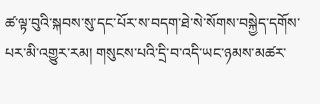ཚ་ལྟ་བུའི་སྐབས་སུ་དང་པོར་ས་བདག་ཐེ་སེ་སོགས་བསྐྱེད་དགོས་པར་མི་འགྱུར་རམ། གསུངས་པའི་དྲི་བ་འདི་ཡང་ཉམས་མཚར་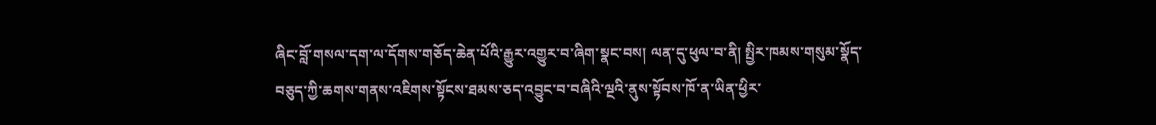ཞིང་བློ་གསལ་དག་ལ་དོགས་གཅོད་ཆེན་པོའི་རྒྱུར་འགྱུར་བ་ཞིག་སྣང་བས། ལན་དུ་ཕུལ་བ་ནི། སྤྱིར་ཁམས་གསུམ་སྣོད་བཅུད་ཀྱི་ཆགས་གནས་འཇིགས་སྟོངས་ཐམས་ཅད་འབྱུང་བ་བཞིའི་ལྔའི་ནུས་སྟོབས་ཁོ་ན་ཡིན་ཕྱིར་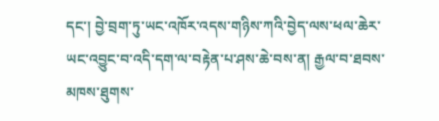དང་། བྱེ་བྲག་ཏུ་ཡང་འཁོར་འདས་གཉིས་ཀའི་བྱེད་ལས་ཕལ་ཆེར་ཡང་འབྱུང་བ་འདི་དག་ལ་བརྟེན་པ་ཤས་ཆེ་བས་ན། རྒྱལ་བ་ཐབས་མཁས་ཐུགས་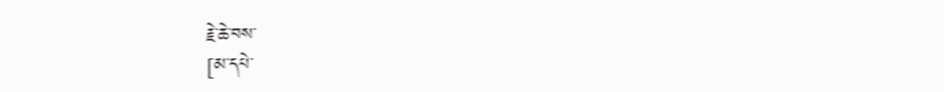རྗེ་ཆེ་བས་
[མ་དཔེ་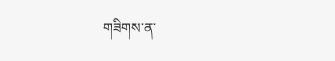གཟིགས་ན་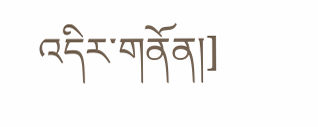འདིར་གནོན།]